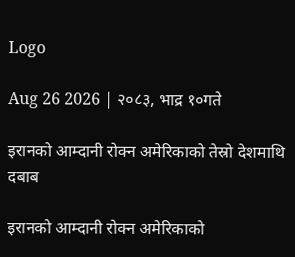Logo

Aug 26 2026 | २०८३, भाद्र १०गते

इरानको आम्दानी रोक्न अमेरिकाको तेस्रो देशमाथि दबाब

इरानको आम्दानी रोक्न अमेरिकाको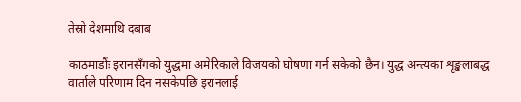तेस्रो देशमाथि दबाब

काठमाडौंः इरानसँगको युद्धमा अमेरिकाले विजयको घोषणा गर्न सकेको छैन। युद्ध अन्त्यका शृङ्खलाबद्ध वार्ताले परिणाम दिन नसकेपछि इरानलाई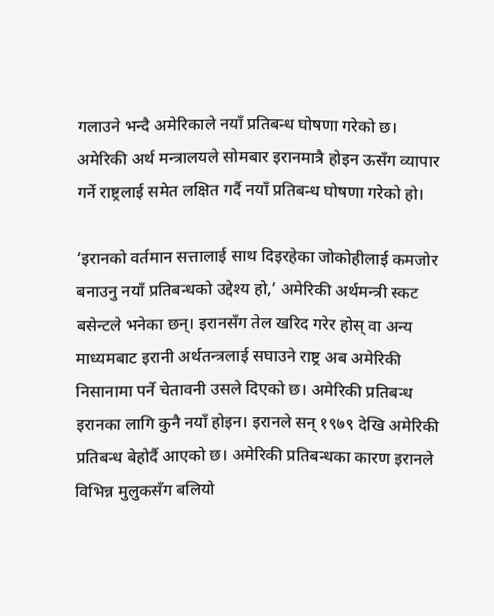गलाउने भन्दै अमेरिकाले नयाँ प्रतिबन्ध घोषणा गरेको छ। अमेरिकी अर्थ मन्त्रालयले सोमबार इरानमात्रै होइन ऊसँग व्यापार गर्ने राष्ट्रलाई समेत लक्षित गर्दै नयाँ प्रतिबन्ध घोषणा गरेको हो।

‘इरानको वर्तमान सत्तालाई साथ दिइरहेका जोकोहीलाई कमजोर बनाउनु नयाँ प्रतिबन्धको उद्देश्य हो,’ अमेरिकी अर्थमन्त्री स्कट बसेन्टले भनेका छन्। इरानसँग तेल खरिद गरेर होस् वा अन्य माध्यमबाट इरानी अर्थतन्त्रलाई सघाउने राष्ट्र अब अमेरिकी निसानामा पर्ने चेतावनी उसले दिएको छ। अमेरिकी प्रतिबन्ध इरानका लागि कुनै नयाँ होइन। इरानले सन् १९७९ देखि अमेरिकी प्रतिबन्ध बेहोर्दै आएको छ। अमेरिकी प्रतिबन्धका कारण इरानले विभिन्न मुलुकसँग बलियो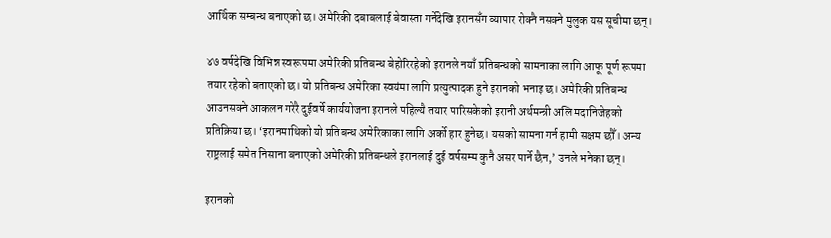आर्थिक सम्बन्ध बनाएको छ। अमेरिकी दबाबलाई बेवास्ता गर्नेदेखि इरानसँग व्यापार रोक्नै नसक्ने मुलुक यस सूचीमा छन्।

४७ वर्षदेखि विभिन्न स्वरूपमा अमेरिकी प्रतिबन्ध बेहोरिरहेको इरानले नयाँ प्रतिबन्धको सामनाका लागि आफू पूर्ण रूपमा तयार रहेको बताएको छ। यो प्रतिबन्ध अमेरिका स्वयंमा लागि प्रत्युत्पादक हुने इरानको भनाइ छ। अमेरिकी प्रतिबन्ध आउनसक्ने आकलन गरेरै दुईवर्षे कार्ययोजना इरानले पहिल्यै तयार पारिसकेको इरानी अर्थमन्त्री अलि मदानिजेहको प्रतिक्रिया छ। ‘इरानमाथिको यो प्रतिबन्ध अमेरिकाका लागि अर्को हार हुनेछ। यसको सामना गर्न हामी सक्षम छौँ। अन्य राष्ट्रलाई समेत निसाना बनाएको अमेरिकी प्रतिबन्धले इरानलाई दुई वर्षसम्म कुनै असर पार्ने छैन,’ उनले भनेका छन्।

इरानको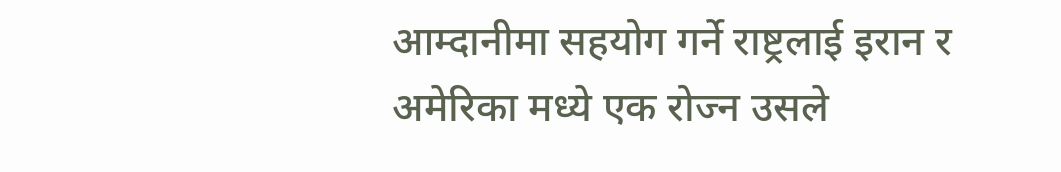आम्दानीमा सहयोग गर्ने राष्ट्रलाई इरान र अमेरिका मध्ये एक रोज्न उसले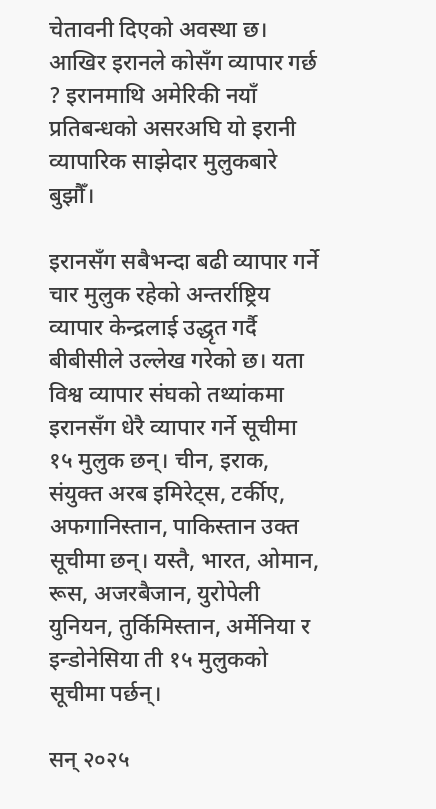चेतावनी दिएको अवस्था छ। आखिर इरानले कोसँग व्यापार गर्छ ? इरानमाथि अमेरिकी नयाँ प्रतिबन्धको असरअघि यो इरानी व्यापारिक साझेदार मुलुकबारे बुझौँ।

इरानसँग सबैभन्दा बढी व्यापार गर्ने चार मुलुक रहेको अन्तर्राष्ट्रिय व्यापार केन्द्रलाई उद्धृत गर्दै बीबीसीले उल्लेख गरेको छ। यता विश्व व्यापार संघको तथ्यांकमा इरानसँग धेरै व्यापार गर्ने सूचीमा १५ मुलुक छन्। चीन, इराक, संयुक्त अरब इमिरेट्स, टर्कीए, अफगानिस्तान, पाकिस्तान उक्त सूचीमा छन्। यस्तै, भारत, ओमान, रूस, अजरबैजान, युरोपेली युनियन, तुर्किमिस्तान, अर्मेनिया र इन्डोनेसिया ती १५ मुलुकको सूचीमा पर्छन्।

सन् २०२५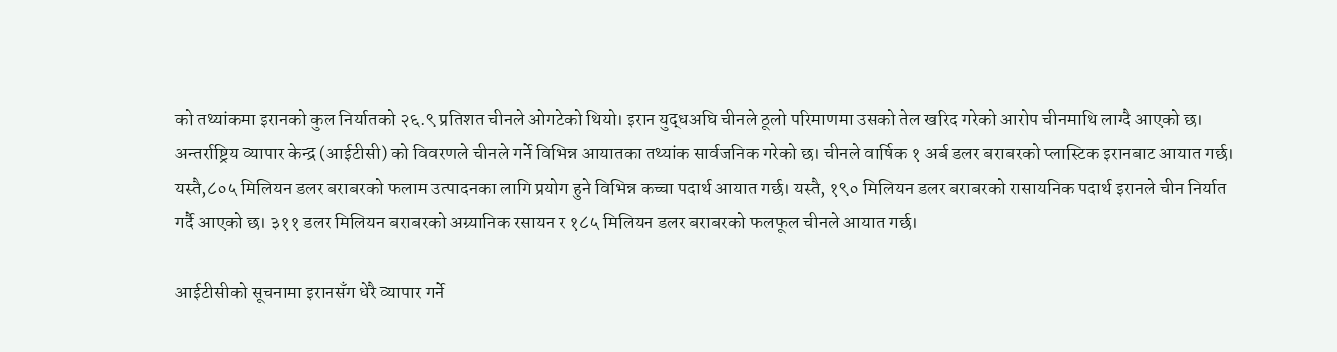को तथ्यांकमा इरानको कुल निर्यातको २६.९ प्रतिशत चीनले ओगटेको थियो। इरान युद्धअघि चीनले ठूलो परिमाणमा उसको तेल खरिद गरेको आरोप चीनमाथि लाग्दै आएको छ। अन्तर्राष्ट्रिय व्यापार केन्द्र (आईटीसी) को विवरणले चीनले गर्ने विभिन्न आयातका तथ्यांक सार्वजनिक गरेको छ। चीनले वार्षिक १ अर्ब डलर बराबरको प्लास्टिक इरानबाट आयात गर्छ। यस्तै,८०५ मिलियन डलर बराबरको फलाम उत्पादनका लागि प्रयोग हुने विभिन्न कच्चा पदार्थ आयात गर्छ। यस्तै, १९० मिलियन डलर बराबरको रासायनिक पदार्थ इरानले चीन निर्यात गर्दै आएको छ। ३११ डलर मिलियन बराबरको अग्र्यानिक रसायन र १८५ मिलियन डलर बराबरको फलफूल चीनले आयात गर्छ।

आईटीसीको सूचनामा इरानसँग धेरै व्यापार गर्ने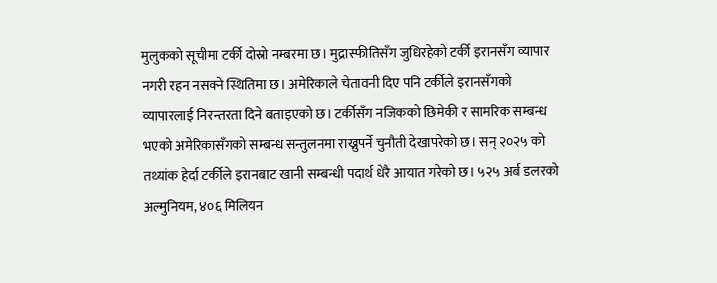मुलुकको सूचीमा टर्की दोस्रो नम्बरमा छ। मुद्रास्फीतिसँग जुधिरहेको टर्की इरानसँग व्यापार नगरी रहन नसक्ने स्थितिमा छ। अमेरिकाले चेतावनी दिए पनि टर्कीले इरानसँगको व्यापारलाई निरन्तरता दिने बताइएको छ। टर्कीसँग नजिकको छिमेकी र सामरिक सम्बन्ध भएको अमेरिकासँगको सम्बन्ध सन्तुलनमा राख्नुपर्ने चुनौती देखापरेको छ। सन् २०२५ को तथ्यांक हेर्दा टर्कीले इरानबाट खानी सम्बन्धी पदार्थ धेरै आयात गरेको छ। ५२५ अर्ब डलरको अल्मुनियम, ४०६ मिलियन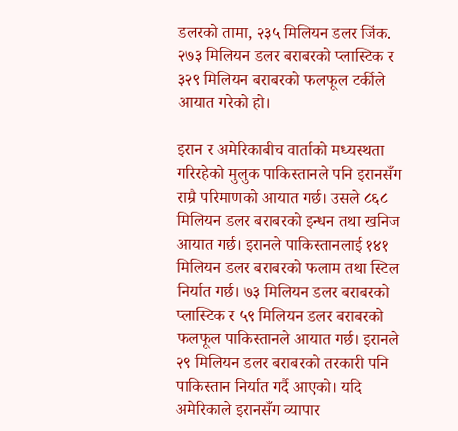डलरको तामा, २३५ मिलियन डलर जिंक. २७३ मिलियन डलर बराबरको प्लास्टिक र ३२९ मिलियन बराबरको फलफूल टर्कीले आयात गरेको हो।

इरान र अमेरिकाबीच वार्ताको मध्यस्थता गरिरहेको मुलुक पाकिस्तानले पनि इरानसँग राम्रै परिमाणको आयात गर्छ। उसले ८६८ मिलियन डलर बराबरको इन्धन तथा खनिज आयात गर्छ। इरानले पाकिस्तानलाई १४१ मिलियन डलर बराबरको फलाम तथा स्टिल निर्यात गर्छ। ७३ मिलियन डलर बराबरको प्लास्टिक र ५९ मिलियन डलर बराबरको फलफूल पाकिस्तानले आयात गर्छ। इरानले २९ मिलियन डलर बराबरको तरकारी पनि पाकिस्तान निर्यात गर्दै आएको। यदि अमेरिकाले इरानसँग व्यापार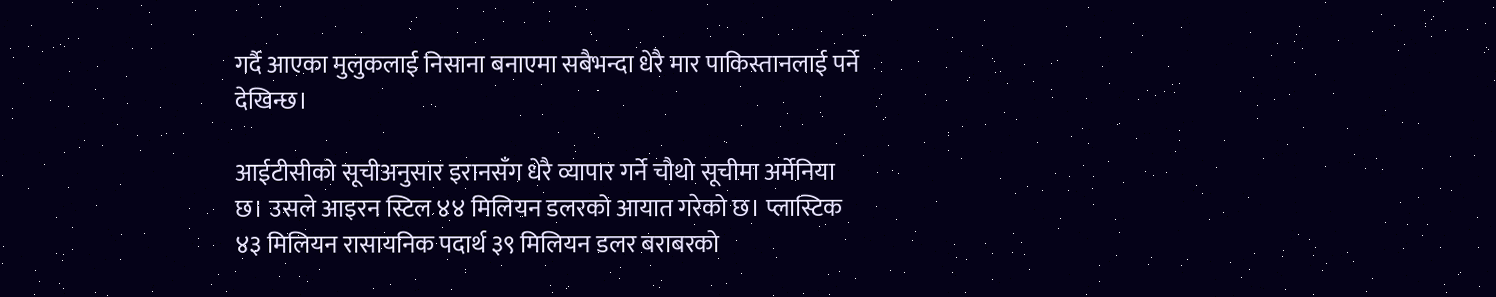गर्दै आएका मुलुकलाई निसाना बनाएमा सबैभन्दा धेरै मार पाकिस्तानलाई पर्ने देखिन्छ।

आईटीसीको सूचीअनुसार इरानसँग धेरै व्यापार गर्ने चौथो सूचीमा अर्मेनिया छ। उसले आइरन स्टिल ४४ मिलियन डलरको आयात गरेको छ। प्लास्टिक ४३ मिलियन रासायनिक पदार्थ ३९ मिलियन डलर बराबरको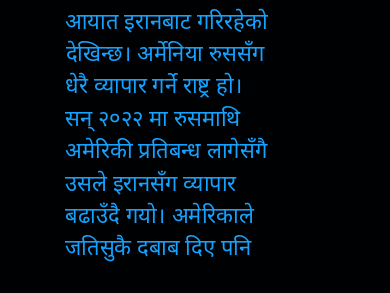आयात इरानबाट गरिरहेको देखिन्छ। अर्मेनिया रुससँग धेरै व्यापार गर्ने राष्ट्र हो। सन् २०२२ मा रुसमाथि अमेरिकी प्रतिबन्ध लागेसँगै उसले इरानसँग व्यापार बढाउँदै गयो। अमेरिकाले जतिसुकै दबाब दिए पनि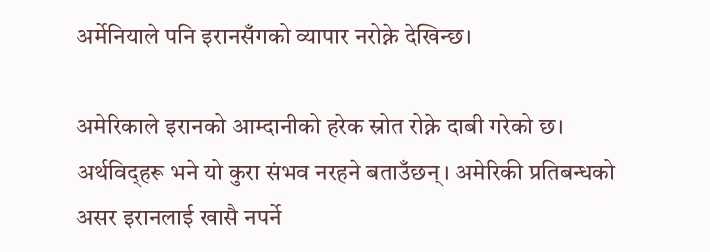अर्मेनियाले पनि इरानसँगको व्यापार नरोक्ने देखिन्छ।

अमेरिकाले इरानको आम्दानीको हरेक स्रोत रोक्ने दाबी गरेको छ। अर्थविद्हरू भने यो कुरा संभव नरहने बताउँछन्। अमेरिकी प्रतिबन्धको असर इरानलाई खासै नपर्ने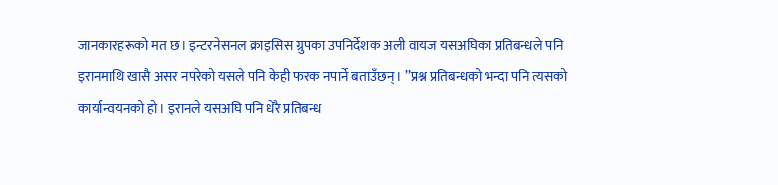जानकारहरूको मत छ। इन्टरनेसनल क्राइसिस ग्रुपका उपनिर्देशक अली वायज यसअघिका प्रतिबन्धले पनि इरानमाथि खासै असर नपरेको यसले पनि केही फरक नपार्ने बताउँछन्। ’’प्रश्न प्रतिबन्धको भन्दा पनि त्यसको कार्यान्वयनको हो। इरानले यसअघि पनि धेरै प्रतिबन्ध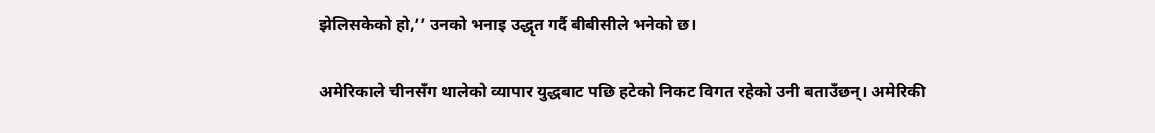झेलिसकेको हो,’’ उनको भनाइ उद्धृत गर्दै बीबीसीले भनेको छ।

अमेरिकाले चीनसँग थालेको व्यापार युद्धबाट पछि हटेको निकट विगत रहेको उनी बताउँछन्। अमेरिकी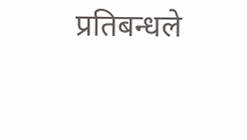प्रतिबन्धले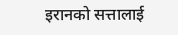इरानको सत्तालाई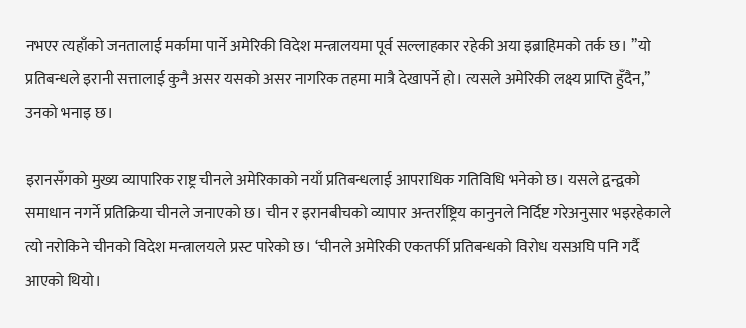नभएर त्यहाँको जनतालाई मर्कामा पार्ने अमेरिकी विदेश मन्त्रालयमा पूर्व सल्लाहकार रहेकी अया इब्राहिमको तर्क छ। ’’यो प्रतिबन्धले इरानी सत्तालाई कुनै असर यसको असर नागरिक तहमा मात्रै देखापर्ने हो। त्यसले अमेरिकी लक्ष्य प्राप्ति हुँदैन,’’ उनको भनाइ छ।

इरानसँगको मुख्य व्यापारिक राष्ट्र चीनले अमेरिकाको नयाँ प्रतिबन्धलाई आपराधिक गतिविधि भनेको छ। यसले द्वन्द्वको समाधान नगर्ने प्रतिक्रिया चीनले जनाएको छ। चीन र इरानबीचको व्यापार अन्तर्राष्ट्रिय कानुनले निर्दिष्ट गरेअनुसार भइरहेकाले त्यो नरोकिने चीनको विदेश मन्त्रालयले प्रस्ट पारेको छ। ‘चीनले अमेरिकी एकतर्फी प्रतिबन्धको विरोध यसअघि पनि गर्दै आएको थियो।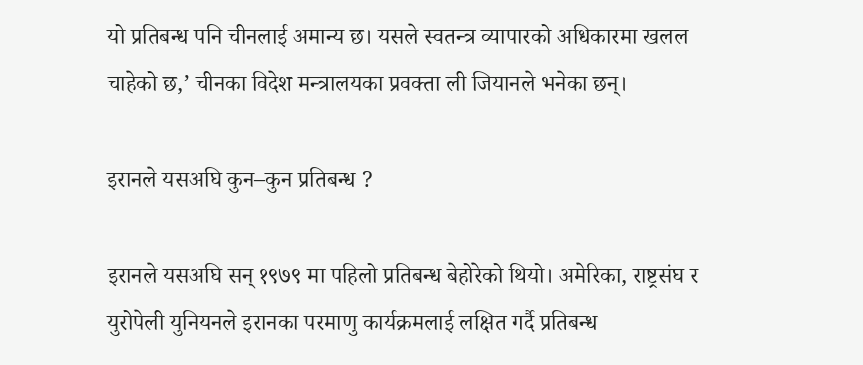यो प्रतिबन्ध पनि चीनलाई अमान्य छ। यसले स्वतन्त्र व्यापारको अधिकारमा खलल चाहेको छ,’ चीनका विदेश मन्त्रालयका प्रवक्ता ली जियानले भनेका छन्।

इरानले यसअघि कुन–कुन प्रतिबन्ध ?

इरानले यसअघि सन् १९७९ मा पहिलो प्रतिबन्ध बेहोरेको थियो। अमेरिका, राष्ट्रसंघ र युरोपेली युनियनले इरानका परमाणु कार्यक्रमलाई लक्षित गर्दै प्रतिबन्ध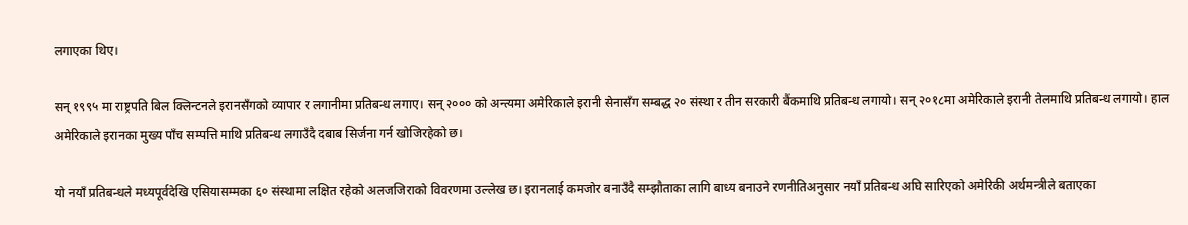लगाएका थिए।

सन् १९९५ मा राष्ट्रपति बिल क्लिन्टनले इरानसँगको व्यापार र लगानीमा प्रतिबन्ध लगाए। सन् २००० को अन्त्यमा अमेरिकाले इरानी सेनासँग सम्बद्ध २० संस्था र तीन सरकारी बैंकमाथि प्रतिबन्ध लगायो। सन् २०१८मा अमेरिकाले इरानी तेलमाथि प्रतिबन्ध लगायो। हाल अमेरिकाले इरानका मुख्य पाँच सम्पत्ति माथि प्रतिबन्ध लगाउँदै दबाब सिर्जना गर्न खोजिरहेको छ।

यो नयाँ प्रतिबन्धले मध्यपूर्वदेखि एसियासम्मका ६० संस्थामा लक्षित रहेको अलजजिराको विवरणमा उल्लेख छ। इरानलाई कमजोर बनाउँदै सम्झौताका लागि बाध्य बनाउने रणनीतिअनुसार नयाँ प्रतिबन्ध अघि सारिएको अमेरिकी अर्थमन्त्रीले बताएका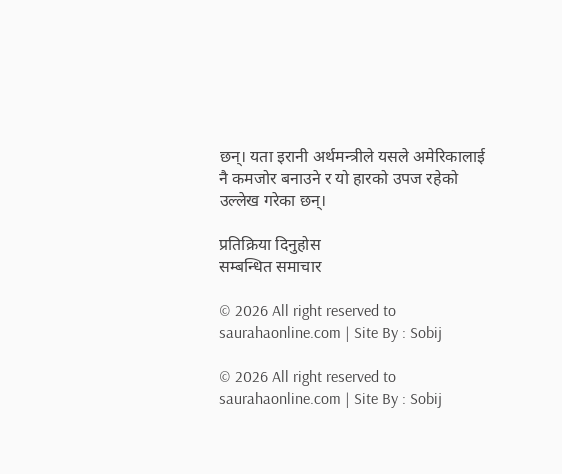छन्। यता इरानी अर्थमन्त्रीले यसले अमेरिकालाई नै कमजोर बनाउने र यो हारको उपज रहेको उल्लेख गरेका छन्।

प्रतिक्रिया दिनुहोस
सम्बन्धित समाचार

© 2026 All right reserved to saurahaonline.com | Site By : Sobij

© 2026 All right reserved to saurahaonline.com | Site By : Sobij